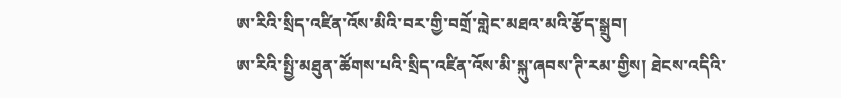ཨ་རིའི་སྲིད་འཛིན་འོས་མིའི་བར་གྱི་བགྲོ་གླེང་མཐའ་མའི་རྩོད་སྒྲུབ།
ཨ་རིའི་སྤྱི་མཐུན་ཚོགས་པའི་སྲིད་འཛིན་འོས་མི་སྐུ་ཞབས་ཊི་རམ་གྱིས། ཐེངས་འདིའི་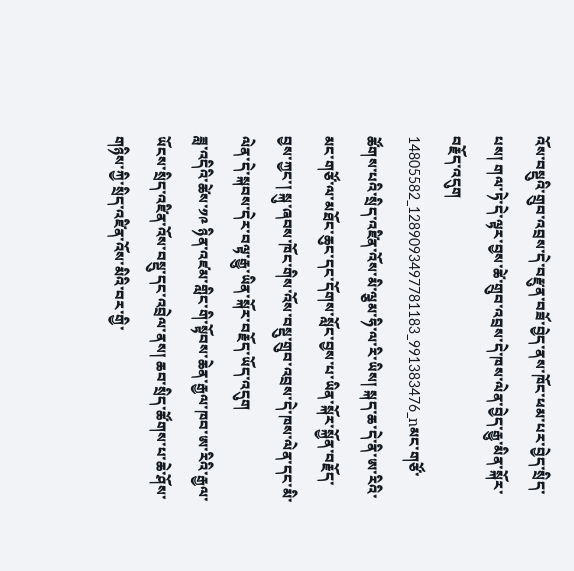འོས་བསྡུའི་གྲུབ་འབྲས་དེ་བརྫུན་བཟོ་བྱེད་ནས་ཁོང་ཕམ་པར་བྱེད་སྲིད་པས། གལ་ཏེ་དེ་ལྟར་བྱས་ཚེ་གྲུབ་འབྲས་དེ་ཁས་ལེན་བྱེད་རྒྱུ་མིན་སྐོར་བརྗོད་འདུག
14805582_1289093497781183_991383476_nམང་གཙོ་ཚོགས་པའི་སྲིད་འཛིན་འོས་མི་ལྕམ་ཧི་ལ་རི་ཡིས། སྐད་ཆ་དེ་ནི་ཨ་རིའི་མང་གཙོ་ལ་མཐོང་ཆུང་དང་དོགས་སློང་བྱས་པ་ཡིན་སྐོར་སྐྱོན་བརྗོད་བྱས་ཀྱང་། སྐུ་ཞབས་ཁོང་གིས་འོས་བསྡུ་གྲུབ་འབྲས་དེ་ཁས་ལེན་དང་མི་ལེན་དེ་སྐབས་དེར་བལྟ་རྒྱུ་ཡིན་སྐོར་བརྗོད་ཡོད་འདུག
ཟླ་འདིའི་ཚེས་༡༩ ཉིན་འཛམ་གླིང་གི་སྟོབས་ཆེན་རྒྱལ་ཁབ་ཨ་རིའི་རྒྱལ་ཡོངས་སྲིད་འཛིན་འོས་བསྡུ་དང་འབྲེལ་ནས། ཆབ་སྲིད་ཚོགས་པ་ཆེ་ཤོས་གཉིས་ཀྱི་སྲིད་འཛིན་འོས་མིའི་བར་གྱི་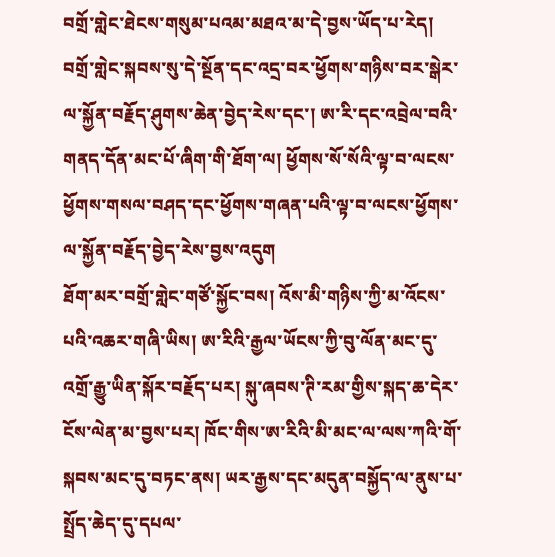བགྲོ་གླེང་ཐེངས་གསུམ་པའམ་མཐའ་མ་དེ་བྱས་ཡོད་པ་རེད། བགྲོ་གླེང་སྐབས་སུ་དེ་སྔོན་དང་འདྲ་བར་ཕྱོགས་གཉིས་བར་སྒེར་ལ་སྐྱོན་བརྗོད་ཤུགས་ཆེན་བྱེད་རེས་དང་། ཨ་རི་དང་འབྲེལ་བའི་གནད་དོན་མང་པོ་ཞིག་གི་ཐོག་ལ། ཕྱོགས་སོ་སོའི་ལྟ་བ་ལངས་ཕྱོགས་གསལ་བཤད་དང་ཕྱོགས་གཞན་པའི་ལྟ་བ་ལངས་ཕྱོགས་ལ་སྐྱོན་བརྗོད་བྱེད་རེས་བྱས་འདུག
ཐོག་མར་བགྲོ་གླེང་གཙོ་སྐྱོང་བས། འོས་མི་གཉིས་ཀྱི་མ་འོངས་པའི་འཆར་གཞི་ཡིས། ཨ་རིའི་རྒྱལ་ཡོངས་ཀྱི་བུ་ལོན་མང་དུ་འགྲོ་རྒྱུ་ཡིན་སྐོར་བརྗོད་པར། སྐུ་ཞབས་ཊི་རམ་གྱིས་སྐད་ཆ་དེར་ངོས་ལེན་མ་བྱས་པར། ཁོང་གིས་ཨ་རིའི་མི་མང་ལ་ལས་ཀའི་གོ་སྐབས་མང་དུ་བཏང་ནས། ཡར་རྒྱས་དང་མདུན་བསྐྱོད་ལ་ནུས་པ་སྤྲོད་ཆེད་དུ་དཔལ་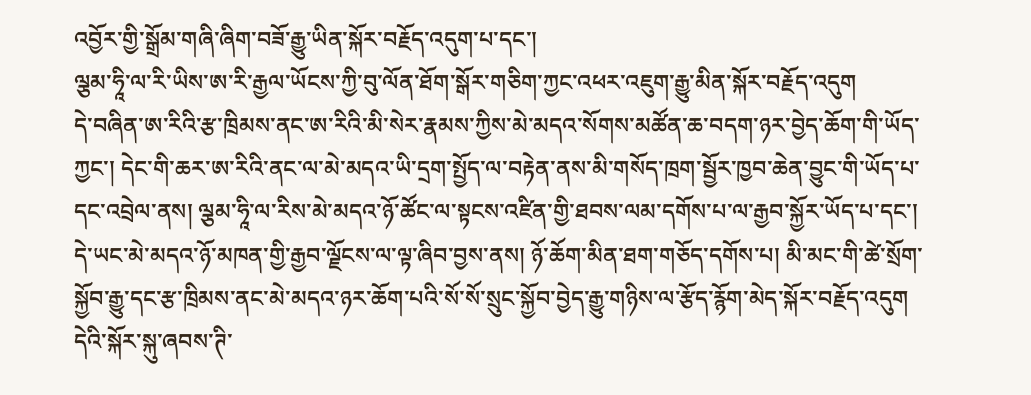འབྱོར་གྱི་སྒྲོམ་གཞི་ཞིག་བཟོ་རྒྱུ་ཡིན་སྐོར་བརྗོད་འདུག་པ་དང་།
ལྕམ་ཧཱི་ལ་རི་ཡིས་ཨ་རི་རྒྱལ་ཡོངས་ཀྱི་བུ་ལོན་ཐོག་སྒོར་གཅིག་ཀྱང་འཕར་འཇུག་རྒྱུ་མིན་སྐོར་བརྗོད་འདུག
དེ་བཞིན་ཨ་རིའི་རྩ་ཁྲིམས་ནང་ཨ་རིའི་མི་སེར་རྣམས་ཀྱིས་མེ་མདའ་སོགས་མཚོན་ཆ་བདག་ཉར་བྱེད་ཆོག་གི་ཡོད་ཀྱང་། དེང་གི་ཆར་ཨ་རིའི་ནང་ལ་མེ་མདའ་ཡི་དྲག་སྤྱོད་ལ་བརྟེན་ནས་མི་གསོད་ཁྲག་སྦྱོར་ཁྱབ་ཆེན་བྱུང་གི་ཡོད་པ་དང་འབྲེལ་ནས། ལྕམ་ཧཱི་ལ་རིས་མེ་མདའ་ཉོ་ཚོང་ལ་སྟངས་འཛིན་གྱི་ཐབས་ལམ་དགོས་པ་ལ་རྒྱབ་སྐྱོར་ཡོད་པ་དང་། དེ་ཡང་མེ་མདའ་ཉོ་མཁན་གྱི་རྒྱབ་ལྗོངས་ལ་ལྟ་ཞིབ་བྱས་ནས། ཉོ་ཆོག་མིན་ཐག་གཅོད་དགོས་པ། མི་མང་གི་ཚེ་སྲོག་སྐྱོབ་རྒྱུ་དང་རྩ་ཁྲིམས་ནང་མེ་མདའ་ཉར་ཆོག་པའི་སོ་སོ་སྲུང་སྐྱོབ་བྱེད་རྒྱུ་གཉིས་ལ་རྩོད་རྙོག་མེད་སྐོར་བརྗོད་འདུག དེའི་སྐོར་སྐུ་ཞབས་ཊི་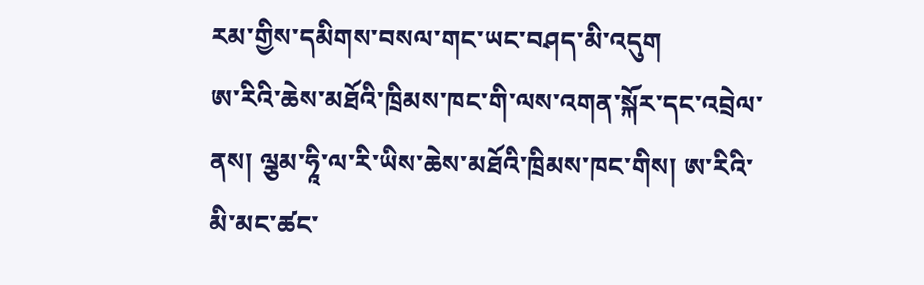རམ་གྱིས་དམིགས་བསལ་གང་ཡང་བཤད་མི་འདུག
ཨ་རིའི་ཆེས་མཐོའི་ཁྲིམས་ཁང་གི་ལས་འགན་སྐོར་དང་འབྲེལ་ནས། ལྕམ་ཧཱི་ལ་རི་ཡིས་ཆེས་མཐོའི་ཁྲིམས་ཁང་གིས། ཨ་རིའི་མི་མང་ཚང་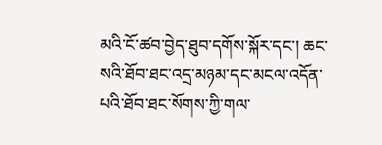མའི་ངོ་ཚབ་བྱེད་ཐུབ་དགོས་སྐོར་དང་། ཆང་སའི་ཐོབ་ཐང་འདྲ་མཉམ་དང་མངལ་འདོན་པའི་ཐོབ་ཐང་སོགས་ཀྱི་གལ་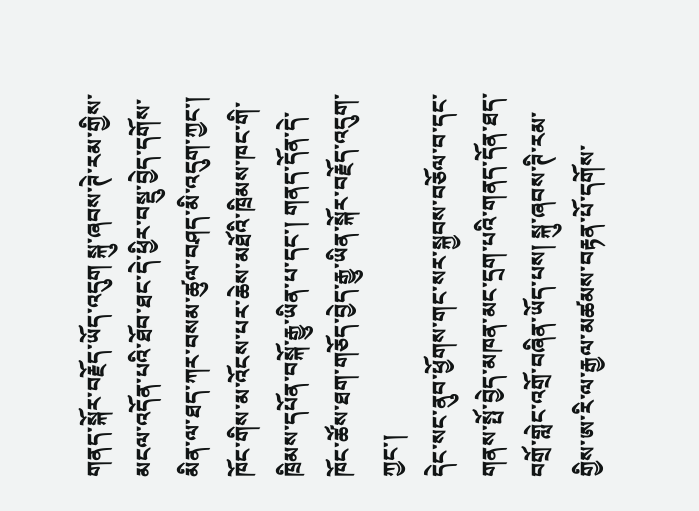གནད་སྐོར་བརྗོད་ཡོད་འདུག སྐུ་ཞབས་ཊེ་རམ་གྱིས་མངལ་འདོན་པའི་ཐོབ་ཐང་དེ་ཕྱིར་བསྡུ་བྱེད་དགོས་མིན་ལ་ཐད་ཀར་བསམ་ཚུལ་བཤད་མི་འདུག་ཀྱང་། ཁོང་གིས་མ་འོངས་པར་ཆེས་མཐོའི་ཁྲིམས་ཁང་གི་ཁྲིམས་དཔོན་བསྐོ་རྒྱུ་ཡིན་པ་དང་། གནད་དོན་དེ་ཁོང་ཚོས་ཐག་གཅོད་བྱེད་རྒྱུ་ཡིན་སྐོར་བརྗོད་འདུག་ཀྱང་།
དེང་སང་ནུབ་ཕྱོགས་གང་སར་སྐྱབས་བཅོལ་བ་དང་གནས་སྤོ་བྱེད་མཁན་མང་དྲག་པའི་གནད་དོན་ཐད་བགྲོ་གླེང་འགྲོ་བཞིན་ཡོད་པས། སྐུ་ཞབས་ཊི་རམ་གྱིས་ཨ་རི་ལ་རྒྱལ་མཚམས་བརྟན་པོ་དགོས་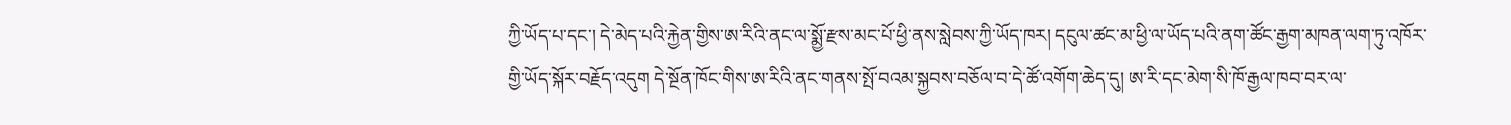ཀྱི་ཡོད་པ་དང་། དེ་མེད་པའི་རྐྱེན་གྱིས་ཨ་རིའི་ནང་ལ་སྨྱོ་རྫས་མང་པོ་ཕྱི་ནས་སླེབས་ཀྱི་ཡོད་ཁར། དངུལ་ཚང་མ་ཕྱི་ལ་ཡོད་པའི་ནག་ཚོང་རྒྱག་མཁན་ལག་ཏུ་འཁོར་གྱི་ཡོད་སྐོར་བརྗོད་འདུག དེ་སྔོན་ཁོང་གིས་ཨ་རིའི་ནང་གནས་སྤོ་བའམ་སྐྱབས་བཅོལ་བ་དེ་ཚོ་འགོག་ཆེད་དུ། ཨ་རི་དང་མེག་སི་ཁོ་རྒྱལ་ཁབ་བར་ལ་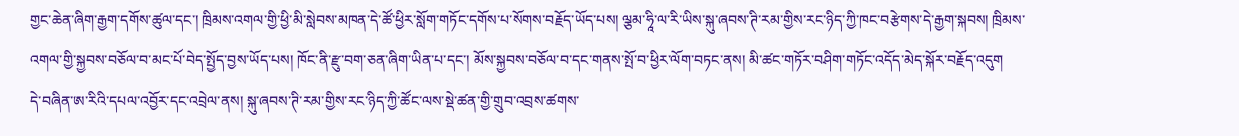གྱང་ཆེན་ཞིག་རྒྱག་དགོས་ཚུལ་དང་། ཁྲིམས་འགལ་གྱི་ཕྱི་མི་སླེབས་མཁན་དེ་ཚོ་ཕྱིར་སློག་གཏོང་དགོས་པ་སོགས་བརྗོད་ཡོད་པས། ལྕམ་ཧཱི་ལ་རི་ཡིས་སྐུ་ཞབས་ཊི་རམ་གྱིས་རང་ཉིད་ཀྱི་ཁང་བརྩེགས་དེ་རྒྱག་སྐབས། ཁྲིམས་འགལ་གྱི་སྐྱབས་བཅོལ་བ་མང་པོ་བེད་སྤྱོད་བྱས་ཡོད་པས། ཁོང་ནི་རྫུ་བག་ཅན་ཞིག་ཡིན་པ་དང་། མོས་སྐྱབས་བཅོལ་བ་དང་གནས་སྤོ་བ་ཕྱིར་ལོག་བཏང་ནས། མི་ཚང་གཏོར་བཤིག་གཏོང་འདོད་མེད་སྐོར་བརྗོད་འདུག
དེ་བཞིན་ཨ་རིའི་དཔལ་འབྱོར་དང་འབྲེལ་ནས། སྐུ་ཞབས་ཊི་རམ་གྱིས་རང་ཉིད་ཀྱི་ཚོང་ལས་སྡེ་ཚན་གྱི་གྲུབ་འབྲས་ཚགས་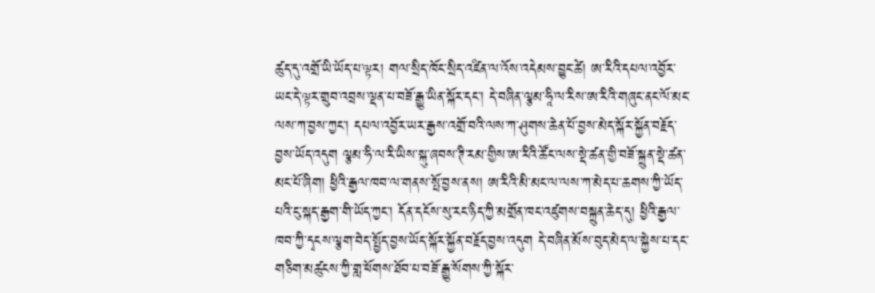ཚུད་དུ་འགྲོ་ཡི་ཡོད་པ་ལྟར། གལ་སྲིད་ཁོང་སྲིད་འཛིན་ལ་འོས་འདེམས་བྱུང་ཚེ། ཨ་རིའི་དཔལ་འབྱོར་ཡང་དེ་ལྟར་གྲུབ་འབྲས་ལྡན་པ་བཟོ་རྒྱུ་ཡིན་སྐོར་དང་། དེ་བཞིན་ལྕམ་ཧཱི་ལ་རིས་ཨ་རིའི་གཞུང་ནང་ལོ་མང་ལས་ཀ་བྱས་ཀྱང་། དཔལ་འབྱོར་ཡར་རྒྱས་འགྲོ་བའི་ལས་ཀ་ཤུགས་ཆེན་པོ་བྱས་མེད་སྐོར་སྐྱོན་བརྗོད་བྱས་ཡོད་འདུག ལྕམ་ཧི་ལ་རི་ཡིས་སྐུ་ཞབས་ཊི་རམ་གྱིས་ཨ་རིའི་ཚོང་ལས་སྡེ་ཚན་གྱི་བཟོ་སྐྲུན་སྡེ་ཚན་མང་པོ་ཞིག། ཕྱིའི་རྒྱལ་ཁབ་ལ་གནས་སྤོ་བྱས་ནས། ཨ་རིའི་མི་མང་ལ་ལས་ཀ་མེད་པ་ཆགས་ཀྱི་ཡོད་པའི་ངུ་སྐད་རྒྱག་གི་ཡོད་ཀྱང་། དོན་དངོས་སུ་རང་ཉིད་ཀྱི་མགྲོན་ཁང་འཛུགས་བསྐྲུན་ཆེད་དུ། ཕྱིའི་རྒྱལ་ཁབ་ཀྱི་དྭངས་ལྕག་བེད་སྤྱོད་བྱས་ཡོད་སྐོར་སྐྱོན་བརྗོད་བྱས་འདུག དེ་བཞིན་མོས་བུད་མེད་ལ་སྐྱེས་པ་དང་གཅིག་མཚུངས་ཀྱི་གླ་ཕོགས་ཐོབ་པ་བཟོ་རྒྱུ་སོགས་ཀྱི་སྐོར་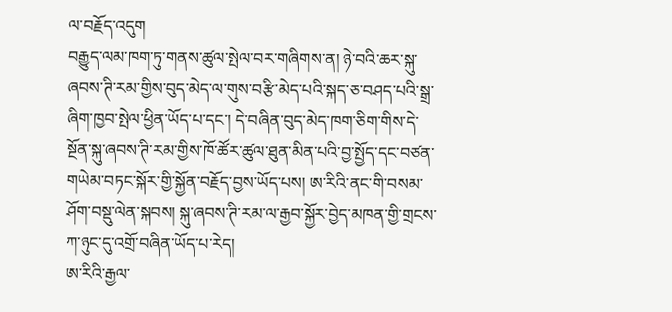ལ་བརྗོད་འདུག
བརྒྱུད་ལམ་ཁག་ཏུ་གནས་ཚུལ་སྤེལ་བར་གཞིགས་ན། ཉེ་བའི་ཆར་སྐུ་ཞབས་ཊི་རམ་གྱིས་བུད་མེད་ལ་གུས་བརྩི་མེད་པའི་སྐད་ཅ་བཤད་པའི་སྒྲ་ཞིག་ཁྱབ་སྤེལ་ཕྱིན་ཡོད་པ་དང་། དེ་བཞིན་བུད་མེད་ཁག་ཅིག་གིས་དེ་སྔོན་སྐུ་ཞབས་ཊི་རམ་གྱིས་ཁོ་ཚོར་ཚུལ་ཐུན་མིན་པའི་བྱ་སྤྱོད་དང་བཙན་གཡེམ་བཏང་སྐོར་གྱི་སྐྱོན་བརྗོད་བྱས་ཡོད་པས། ཨ་རིའི་ནང་གི་བསམ་ཤོག་བསྡུ་ལེན་སྐབས། སྐུ་ཞབས་ཊི་རམ་ལ་རྒྱབ་སྐྱོར་བྱེད་མཁན་གྱི་གྲངས་ཀ་ཉུང་དུ་འགྲོ་བཞིན་ཡོད་པ་རེད།
ཨ་རིའི་རྒྱལ་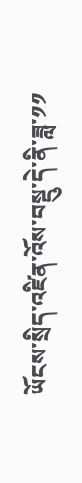ཡོངས་སྲིད་འཛིན་འོས་བསྡུ་དེ་ནི་ཟླ་༡༡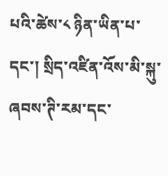པའི་ཚེས་༨ ཉིན་ཡིན་པ་དང་། སྲིད་འཛིན་འོས་མི་སྐུ་ཞབས་ཊི་རམ་དང་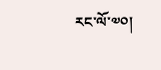རང་ལོ་༧༠།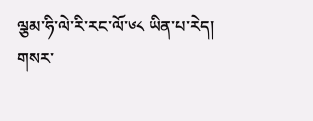ལྕམ་ཧི་ལེ་རི་རང་ལོ་༦༨ ཡིན་པ་རེད།
གསར་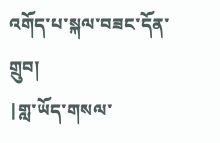འགོད་པ་སྐལ་བཟང་དོན་གྲུབ།
|གླ་ཡོད་གསལ་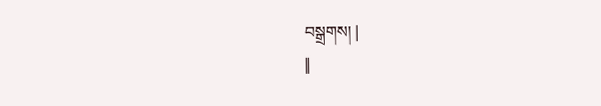བསྒྲགས། |
||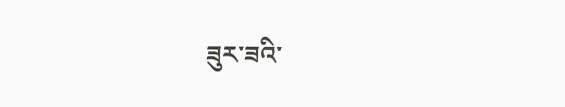ཟུར་ཟའི་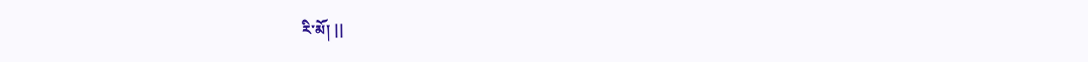རི་མོ། ||